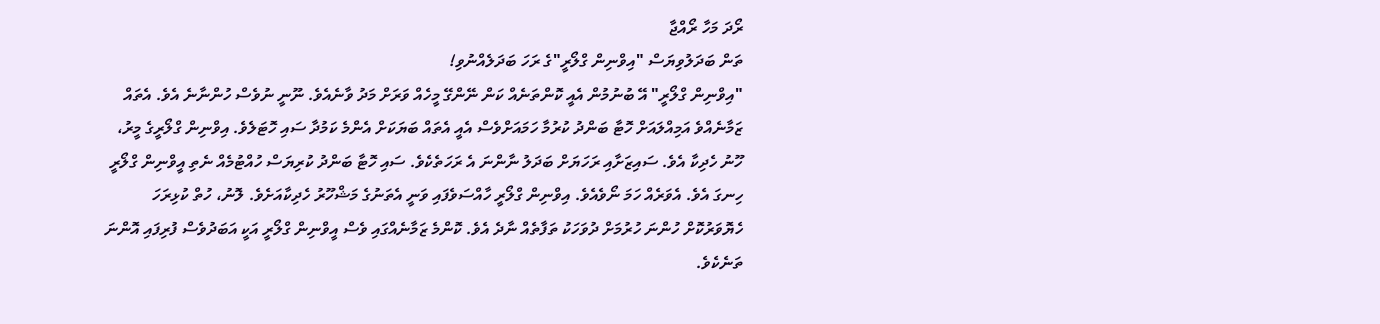ރޯދަ މަހާ ރޯއްޖާ
ތަން ބަދަލުވިޔަސް "އިވްނިން ގްލޯރީ"ގެ ރަހަ ބަދަލެއްނުވި!
"އިވްނިން ގްލޯރީ" އޭ ބުނުމުން އެއީ ކޮންތަނެއް ކަން ނޭންގޭ މީހެއް ވަރަށް މަދު ވާނެއެވެ. ނޫނީ ނުވެސް ހުންނާނެ އެވެ. އެތައް ޒަމާނެއްވެ އަމިއްލައަށް ހޮޓާ ބަންދު ކުރުމާ ހަމައަށްވެސް އެއީ އެތައް ބަޔަކަށް އެންމެ ކަމުދާ ސައި ހޮޓަލެވެ. އިވްނިން ގްލޯރީގެ މީރު، ހޫނު ހެދިކާ އެވެ. ސައިޒަށާއި ރަހަޔަށް ބަދަލު ނާންނަ އެ ރަހަތެކެވެ. ސައި ހޮޓާ ބަންދު ކުރިޔަސް ހުއްޓުމެއް ނެތި އީވްނިން ގްލޯރީ ހިނގަ އެވެ. އެވަރެއް ހަމަ ނޯވެއެވެ. އިވްނިން ގްލޯރީ ހާއްސަވެފައި ވަނީ އެތަނުގެ މަޝްހޫރު ހެދިކާއަށެވެ. ލޮނު، ހުތް ކުޅިރަހަ ހެޔޮވަރުކޮށް ހުންނަ ހުރުމަށް ދުވަހަކު ތަފާތެއް ނާދެ އެވެ. ކޮންމެ ޒަމާނެއްގައި ވެސް އީވްނިން ގްލޯރީ އަކީ އަބަދުވެސް ފުރިފައި އޮންނަ ތަނެކެވެ.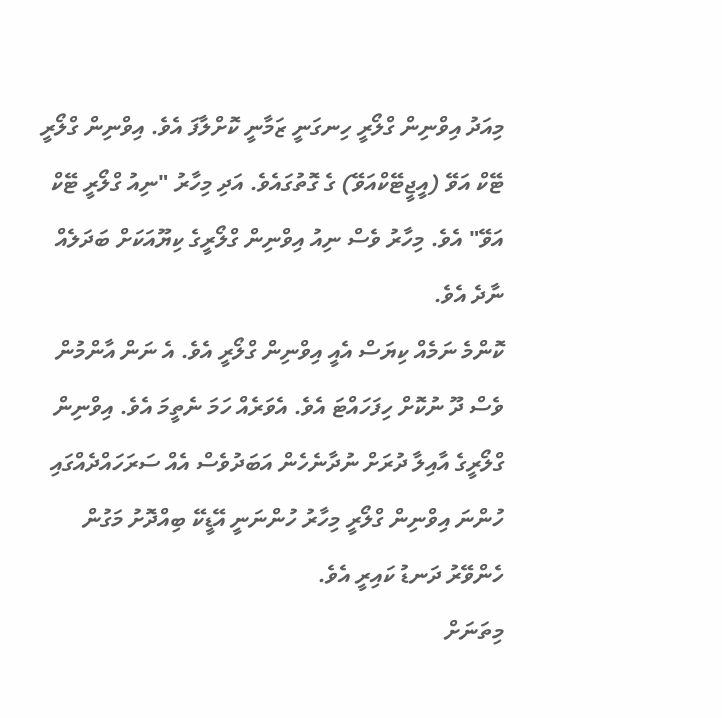މިއަދު އިވްނިން ގްލޯރީ ހިނގަނީ ޒަމާނީ ކޮށްލާފަ އެވެ. އިވްނިން ގްލޯރީ ޓޭކް އަވޭ (އީޖީޓޭކްއަވޭ) ގެ ގޮތުގައެވެ. އަދި މިހާރު "ނިއު ގްލޯރީ ޓޭކް އަވޭ" އެވެ. މިހާރު ވެސް ނިއު އިވްނިން ގްލޯރީގެ ކިޔޫއަކަށް ބަދަލެއް ނާދެ އެވެ.
ކޮންމެ ނަމެއް ކިޔަސް އެއީ އިވްނިން ގްލޯރީ އެވެ. އެ ނަން އާންމުން ވެސް ދޫ ނުކޮށް ހިފަހައްޓަ އެވެ. އެވަރެއް ހަމަ ނެތީމަ އެވެ. އިވްނިން ގްލޯރީގެ އާއިލާ ދުރަށް ނުދާނެހެން އަބަދުވެސް އެއް ސަރަހައްދެއްގައި ހުންނަ އިވްނިން ގްލޯރީ މިހާރު ހުންނަނީ އޭޑީކޭ ބިއްދޮށު މަގުން ހެންވޭރު ދަނޑު ކައިރީ އެވެ.
މިތަނަށް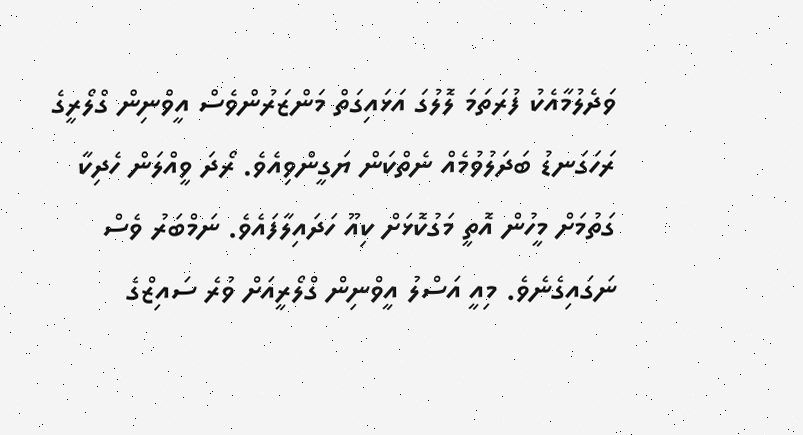ވަދެލުމާއެކު ފުރަތަމަ ލޮލުގަ އަޅައިގަތް މަންޒަރުންވެސް އީވްނިން ގްލޯރީގެ ރަހަގަނޑު ބަދަލުވުމެއް ނެތްކަން ޔަގީންވިއެވެ. ރޯދަ ވީއްލަން ހެދިކާ ގަތުމަށް މީހުން އޮތީ މަގުކޮޅަށް ކިއޫ ހަދައިލާފައެވެ. ނަމްބަރު ވެސް ނަގައިގެނެވެ. މިއީ އަސްލު އީވްނިން ގްލޯރީއަށް ވުރެ ސައިޒްގެ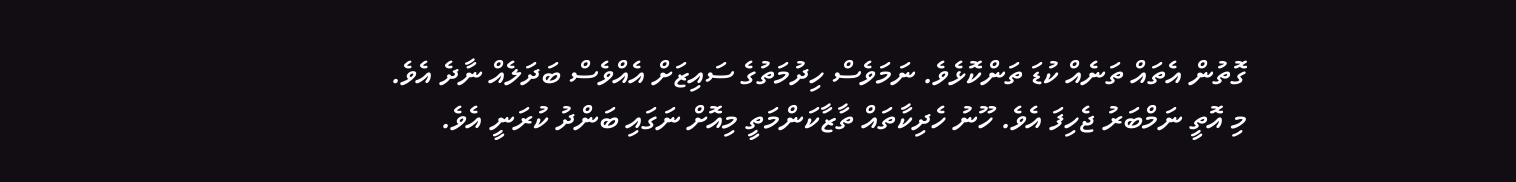ގޮތުން އެތައް ތަނެއް ކުޑަ ތަންކޮޅެވެ. ނަމަވެސް ހިދުމަތުގެ ސައިޒަށް އެއްވެސް ބަދަލެއް ނާދެ އެވެ.
މި އޮތީ ނަމްބަރު ޖެހިފަ އެވެ. ހޫނު ހެދިކާތައް ތާޒާކަންމަތީ މިއޮށް ނަގައި ބަންދު ކުރަނީ އެވެ.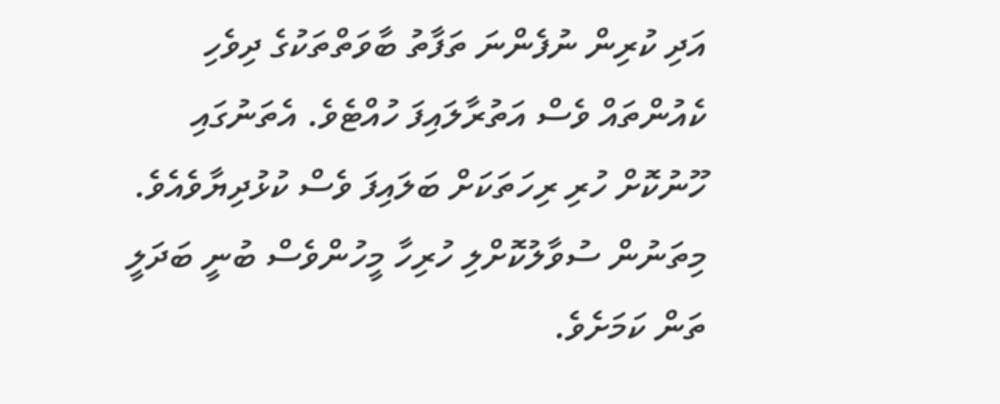އަދި ކުރިން ނުފެންނަ ތަފާތު ބާވަތްތަކުގެ ދިވެހި ކެއުންތައް ވެސް އަތުރާލައިފަ ހުއްޓެވެ. އެތަނުގައި ހޫނުކޮށް ހުރި ރިހަތަކަށް ބަލައިފަ ވެސް ކުޅުދިޔާވެއެވެ. މިތަނުން ސުވާލުކޮށްލި ހުރިހާ މީހުންވެސް ބުނީ ބަދަލީ ތަން ކަމަށެވެ.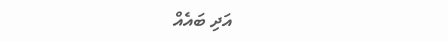އަދި ބައެއް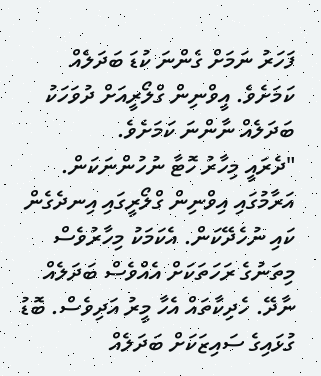ފަހަރު ނަމަށް ގެންނަ ކުޑަ ބަދަލެއް ކަމަށެވެ. އީވްނިން ގްލޯރީއަށް ދުވަހަކު ބަދަލެއް ނާންނަ ކަމަށެވެ.
"ދެރައީ މިހާރު ހޮޓާ ނުހުންނަކަން. އަރާމުގައި އިވްނިން ގްލޯރީގައި އިނދެގެން ކައި ނުހެދޭކަން. އެކަމަކު މިހާރުވެސް މިތަނުގެ ރަހަތަކަށް އެއްވެސް ބަދަލެއް ނާދޭ. ހެދިކާތައް އެހާ މީރު އަދިވެސް. ބޮޑު ގުޅައިގެ ސައިޒަކަށް ބަދަލެއް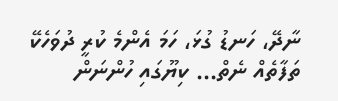ނާދޭ، ހަނޑު ގުޅަ، ހަމަ އެންމެ ކުރީ ދުވަހެކޭ ތަފާތެއް ނެތް... ކިޔޫގައި ހުންނަން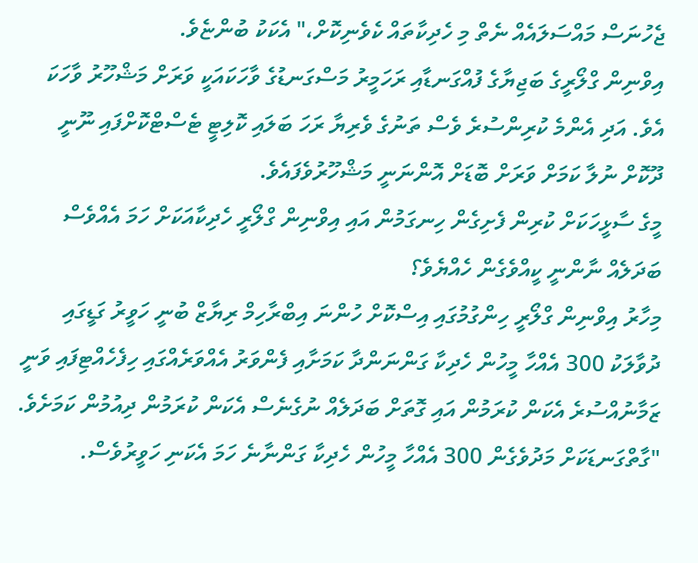ޖެހުނަސް މައްސަލައެއް ނެތް މި ހެދިކާތައް ކެވެނިކޮށް،" އެކަކު ބުންޏެވެ.
އިވްނިން ގްލޯރީގެ ބަޖިޔާގެ ފުއްގަނޑާއި ރަހަމީރު މަސްގަނޑުގެ ވާހަކައަކީ ވަރަށް މަޝްހޫރު ވާހަކަ އެވެ. އަދި އެންމެ ކުރިންސުރެ ވެސް ތަނުގެ ވެރިޔާ ރަހަ ބަލައި ކޮލިޓީ ޓެސްޓްކޮށްފައި ނޫނީ ދޫކޮށް ނުލާ ކަމަށް ވަރަށް ބޮޑަށް އޮންނަނީ މަޝްހޫރުވެފައެވެ.
މީގެ ސާޅީހަކަށް ކުރިން ފެށިގެން ހިނގަމުން އައި އިވްނިން ގްލޯރީ ހެދިކާއަކަށް ހަމަ އެއްވެސް ބަދަލެއް ނާންނީ ކީއްވެގެން ހެއްޔެވެ؟
މިހާރު އިވްނިން ގްލޯރީ ހިންގުމުގައި އިސްކޮށް ހުންނަ އިބްރާހިމް ރިޔާޒް ބުނީ ހަވީރު ގަޑީގައި ދުވާލަކު 300 އެއްހާ މީހުން ހެދިކާ ގަންނަންދާ ކަމަށާއި ފެންވަރު އެއްވަރެއްގައި ހިފެހެއްޓިފައި ވަނީ ޒަމާނުއްސުރެ އެކަން ކުރަމުން އައި ގޮތަށް ބަދަލެއް ނުގެނެސް އެކަން ކުރަމުން ދިއުމުން ކަމަށެވެ.
"ގާތްގަނޑަކަށް މަދުވެގެން 300 އެއްހާ މީހުން ހެދިކާ ގަންނާނެ ހަމަ އެކަނި ހަވީރުވެސް.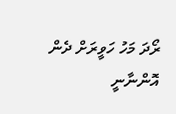ރޯދަ މަހު ހަވީރަށް ދެން އޮންނާނީ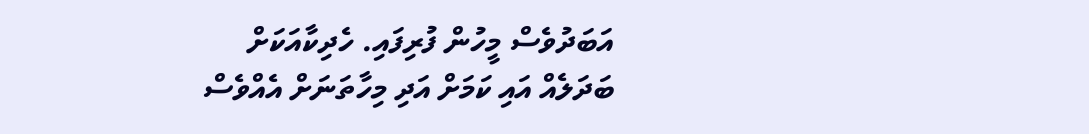އަބަދުވެސް މީހުން ފުރިފައި. ހެދިކާއަކަށް ބަދަލެއް އައި ކަމަށް އަދި މިހާތަނަށް އެއްވެސް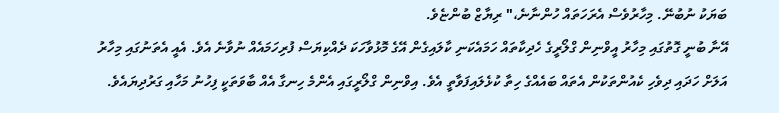ބަޔަކު ނުބުނޭ. މިހާރުވެސް އެރަހަތައް ހުންނާނެ،" ރިޔާޒް ބުންޏެވެ.
އޭނާ ބުނީ ގޮތުގައި މިހާރު އީވްނިން ގްލޯރީގެ ހެދިކާތައް ހަމައެކަނި ކާލައިގެން އޭގެ މޮޅުވާހަކަ ދެއްކިޔަސް ފުރިހަމައެއް ނުވާނެ އެވެ. އެއީ އެތަނުގައި މިހާރު އަލަށް ހަދައި ދިވެހި ކެއުންތަކުން އެތައް ބައެއްގެ ހިތާ ކުޅެލައިފަވާތީ އެވެ. އިވްނިން ގްލޯރީގައި އެންމެ ހިނގާ އެއް ބާވަތަކީ ފިހުނު މަހާއި ގަރުދިޔައެވެ.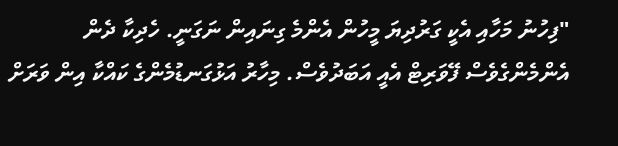"ފިހުނު މަހާއި އެކީ ގަރުދިޔަ މީހުން އެންމެ ގިނައިން ނަގަނީ. ހެދިކާ ދެން އެންމެންގެވެސް ފޭވަރިޓް އެއީ އަބަދުވެސް. މިހާރު އަޅުގަނޑުމެންގެ ކައްކާ އިން ވަރަށް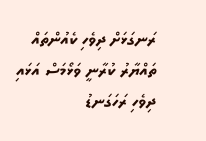ރަނގަޅަށް ދިވެހި ކެއުންތައް ތައްޔާރު ކުރާނީ ވަޅޯމަސް އަޅައި ދިވެހި ރަހަގަނޑު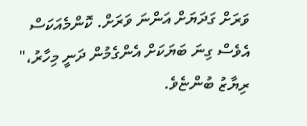ވަރަށް ގަދަޔަށް އަންނަ ވަރަށް. ކޮންމެއަކަސް އެވެސް ގިނަ ބަޔަކަށް އެންގެމުން ދަނީ މިހާރު،" ރިޔާޒު ބުންޏެވެ.